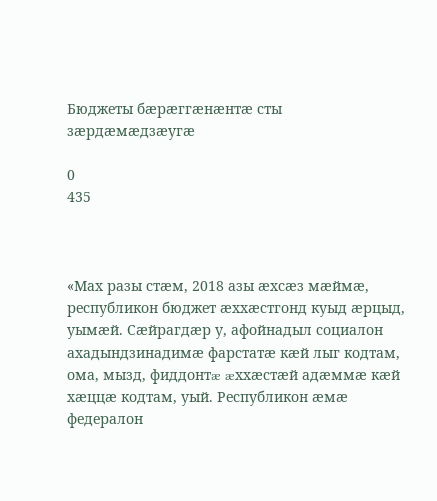Бюджеты бæрæггæнæнтæ сты зæрдæмæдзæугæ

0
435



«Мах разы стæм, 2018 азы æхсæз мæймæ, республикон бюджет æххæстгонд куыд æрцыд, уымæй. Сæйрагдæр у, афойнадыл социалон ахадындзинадимæ фарстатæ кæй лыг кодтам, ома, мызд, фиддонтæ æххæстæй адæммæ кæй хæццæ кодтам, уый. Республикон æмæ федералон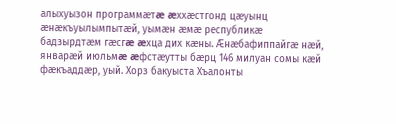алыхуызон программæтæ æххæстгонд цæуынц æнæкъуылымпытæй, уымæн æмæ республикæ бадзырдтæм гæсгæ æхца дих кæны. Æнæбафиппайгæ нæй, январæй июльмæ æфстæутты бæрц 146 милуан сомы кæй фæкъаддæр, уый. Хорз бакуыста Хъалонты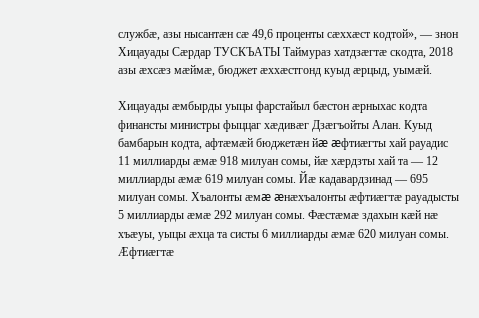службæ, азы нысантæн сæ 49,6 проценты сæххæст кодтой», — знон Хицауады Сæрдар ТУСКЪАТЫ Таймураз хатдзæгтæ скодта, 2018 азы æхсæз мæймæ, бюджет æххæстгонд куыд æрцыд, уымæй.

Хицауады æмбырды уыцы фарстайыл бæстон æрныхас кодта финансты министры фыццаг хæдивæг Дзæгъойты Алан. Куыд бамбарын кодта, афтæмæй бюджетæн йæ æфтиæгты хай рауадис 11 миллиарды æмæ 918 милуан сомы, йæ хæрдзты хай та — 12 миллиарды æмæ 619 милуан сомы. Йæ кадавардзинад — 695 милуан сомы. Хъалонты æмæ æнæхъалонты æфтиæгтæ рауадысты 5 миллиарды æмæ 292 милуан сомы. Фæстæмæ здахын кæй нæ хъæуы, уыцы æхца та систы 6 миллиарды æмæ 620 милуан сомы. Æфтиæгтæ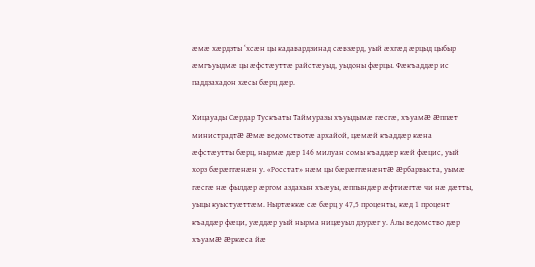æмæ хæрдзты ‘хсæн цы кадавардзинад сæвзæрд, уый æхгæд æрцыд цыбыр æмгъуыдмæ цы æфстæуттæ райстæуыд, уыдоны фæрцы. Фæкъаддæр ис паддзахадон хæсы бæрц дæр.

Хицауады Сæрдар Тускъаты Таймуразы хъуыдымæ гæсгæ, хъуамæ æппæт министрадтæ æмæ ведомствотæ архайой, цæмæй къаддæр кæна æфстæутты бæрц, нырмæ дæр 146 милуан сомы къаддæр кæй фæцис, уый хорз бæрæггæнæн у. «Росстат» нæм цы бæрæггæнæнтæ æрбарвыста, уымæ гæсгæ нæ фылдæр æргом аздахын хъæуы, æппындæр æфтиæгтæ чи нæ дæтты, уыцы куыстуæттæм. Ныртæккæ сæ бæрц у 47,5 проценты, кæд 1 процент къаддæр фæци, уæддæр уый нырма ницæуыл дзурæг у. Алы ведомство дæр хъуамæ æркæса йæ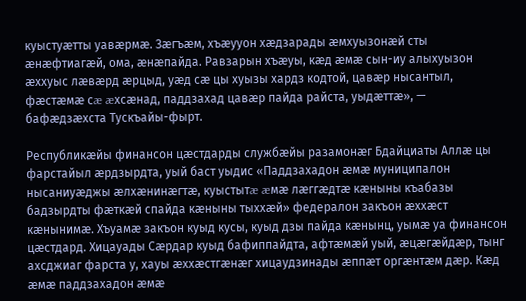куыстуæтты уавæрмæ. Зæгъæм, хъæууон хæдзарады æмхуызонæй сты æнæфтиагæй, ома, æнæпайда. Равзарын хъæуы, кæд æмæ сын-иу алыхуызон æххуыс лæвæрд æрцыд, уæд сæ цы хуызы хардз кодтой, цавæр нысантыл, фæстæмæ сæ æхсæнад, паддзахад цавæр пайда райста, уыдæттæ», — бафæдзæхста Тускъайы-фырт.

Республикæйы финансон цæстдарды службæйы разамонæг Бдайциаты Аллæ цы фарстайыл æрдзырдта, уый баст уыдис «Паддзахадон æмæ муниципалон нысаниуæджы æлхæнинæгтæ, куыстытæ æмæ лæггæдтæ кæныны къабазы бадзырдты фæткæй спайда кæныны тыххæй» федералон закъон æххæст кæнынимæ. Хъуамæ закъон куыд кусы, куыд дзы пайда кæнынц, уымæ уа финансон цæстдард. Хицауады Сæрдар куыд бафиппайдта, афтæмæй уый, æцæгæйдæр, тынг ахсджиаг фарста у, хауы æххæстгæнæг хицаудзинады æппæт оргæнтæм дæр. Кæд æмæ паддзахадон æмæ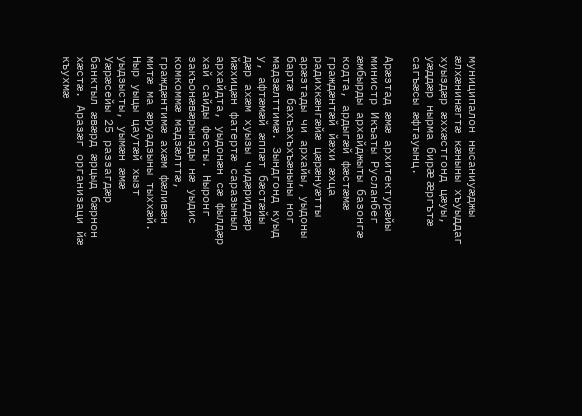муниципалон нысаниуæджы æлхæнинæгтæ кæныны хъуыддаг хуыздæр æххæстгонд цæуы, уæддæр нырма бирæ æргътæ сагъæсы æфтауынц.

Арæзтад æмæ архитектурæйы министр Икъаты Русланбег æмбырды архайджыты базонгæ кодта, ардыгæй фæстæмæ граждæнтæй йæхи æхца радихкæнгæйæ цæрæнуæтты арæзтады чи архайы, уыдоны бартæ бахъахъхъæныны ног мадзæлттимæ. Зындгонд куыд у, афтæмæй æппæт бæстæйы дæр ахæм хуызы чидæриддæр йæхицæн фатертæ саразыныл архайдта, уыдонæн сæ фылдæр хай сайды фесты. Ныронг закъонæвæрынады нæ уыдис комкоммæ мадзæлттæ, граждæнтимæ ахæм фæливæн митæ ма æруадзыны тыххæй. Ныр уыцы цаутæй хызт уыдзысты, уымæн æмæ Уæрæсейы 25 раззагдæр банктыл æвæрд æрцыд бæрнон хæстæ. Аразæг организаци йæ къухмæ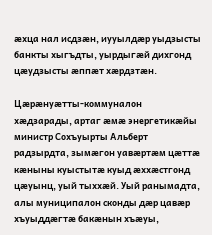æхца нал исдзæн, иууылдæр уыдзысты банкты хыгъдты, уырдыгæй дихгонд цæудзысты æппæт хæрдзтæн.

Цæрæнуæтты-коммуналон хæдзарады, артаг æмæ энергетикæйы министр Сохъуырты Альберт радзырдта, зымæгон уавæртæм цæттæ кæныны куыстытæ куыд æххæстгонд цæуынц, уый тыххæй. Уый ранымадта, алы муниципалон сконды дæр цавæр хъуыддæгтæ бакæнын хъæуы,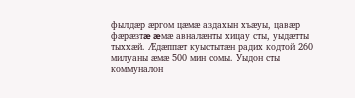фылдæр æргом цæмæ аздахын хъæуы, цавæр фæрæзтæ æмæ авналæнты хицау сты, уыдæтты тыххæй. Æдæппæт куыстытæн радих кодтой 260 милуаны æмæ 500 мин сомы. Уыдон сты коммуналон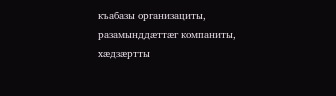къабазы организациты, разамынддæттæг компаниты, хæдзæртты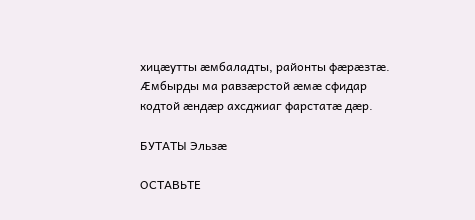хицæутты æмбаладты, районты фæрæзтæ. Æмбырды ма равзæрстой æмæ сфидар кодтой æндæр ахсджиаг фарстатæ дæр.

БУТАТЫ Эльзæ

ОСТАВЬТЕ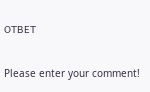ОТВЕТ

Please enter your comment!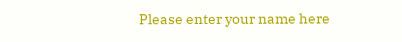Please enter your name here